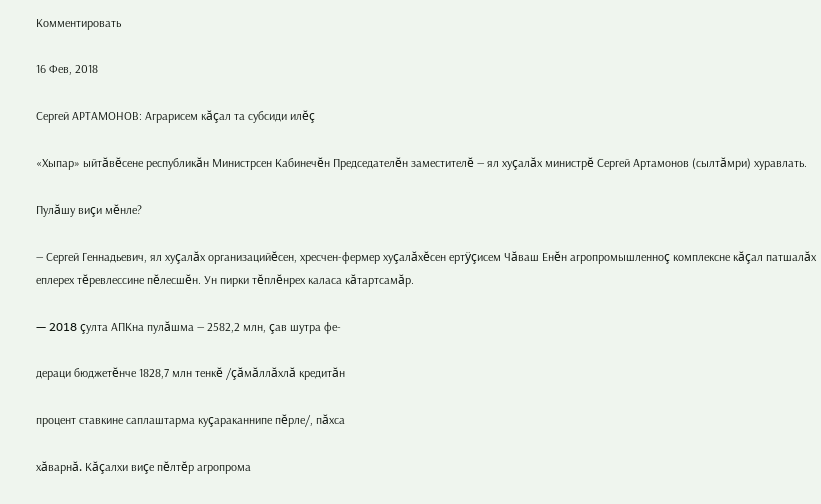Комментировать

16 Фев, 2018

Сергей АРТАМОНОВ: Аграрисем кăçал та субсиди илĕç

«Хыпар» ыйтăвĕсене республикăн Министрсен Кабинечĕн Председателĕн заместителĕ — ял хуçалăх министрĕ Сергей Артамонов (сылтăмри) хуравлать.

Пулăшу виçи мĕнле?

— Сергей Геннадьевич, ял хуçалăх организацийĕсен, хресчен-фермер хуçалăхĕсен ертÿçисем Чăваш Енĕн агропромышленноç комплексне кăçал патшалăх еплерех тĕревлессине пĕлесшĕн. Ун пирки тĕплĕнрех каласа кăтартсамăр.

— 2018 çулта АПКна пулăшма — 2582,2 млн, çав шутра фе-

дераци бюджетĕнче 1828,7 млн тенкĕ /çăмăллăхлă кредитăн

процент ставкине саплаштарма куçараканнипе пĕрле/, пăхса

хăварнă. Кăçалхи виçе пĕлтĕр агропрома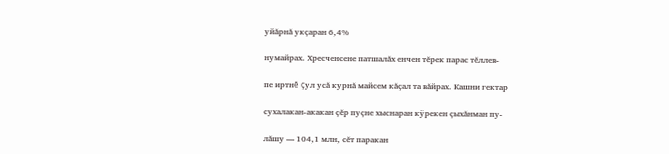уйăрнă укçаран 6,4%

нумайрах. Хресченсене патшалăх енчен тĕрек парас тĕллев-

пе иртнĕ çул усă курнă майсем кăçал та вăйрах. Кашни гектар

сухалакан-акакан çĕр пуçне хыснаран кÿрекен çыхăнман пу-

лăшу — 104,1 млн, сĕт паракан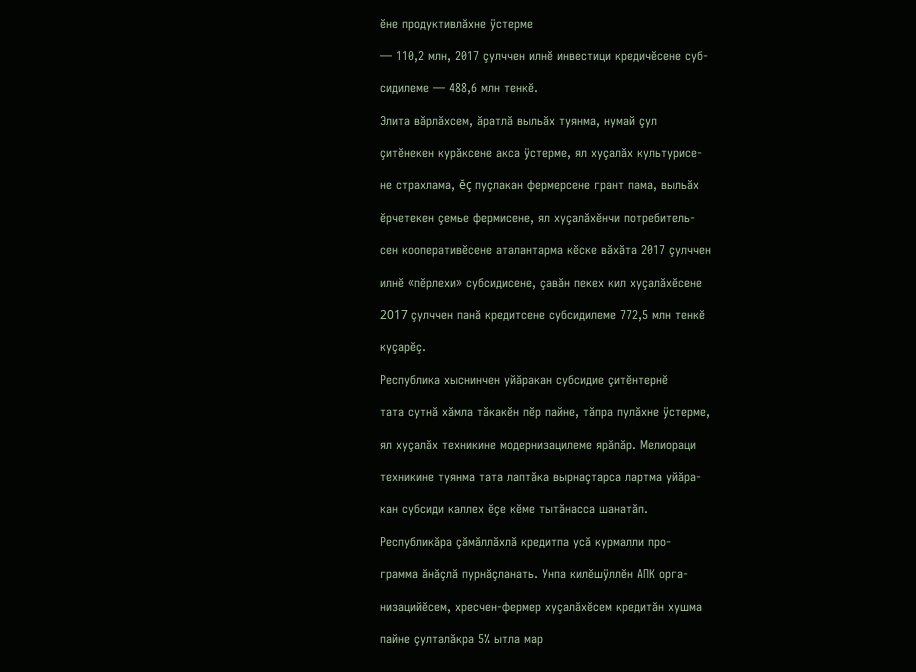ĕне продуктивлăхне ÿстерме

— 110,2 млн, 2017 çулччен илнĕ инвестици кредичĕсене суб-

сидилеме — 488,6 млн тенкĕ.

Элита вăрлăхсем, ăратлă выльăх туянма, нумай çул

çитĕнекен курăксене акса ÿстерме, ял хуçалăх культурисе-

не страхлама, ĕç пуçлакан фермерсене грант пама, выльăх

ĕрчетекен çемье фермисене, ял хуçалăхĕнчи потребитель-

сен кооперативĕсене аталантарма кĕске вăхăта 2017 çулччен

илнĕ «пĕрлехи» субсидисене, çавăн пекех кил хуçалăхĕсене

2017 çулччен панă кредитсене субсидилеме 772,5 млн тенкĕ

куçарĕç.

Республика хыснинчен уйăракан субсидие çитĕнтернĕ

тата сутнă хăмла тăкакĕн пĕр пайне, тăпра пулăхне ÿстерме,

ял хуçалăх техникине модернизацилеме ярăпăр. Мелиораци

техникине туянма тата лаптăка вырнаçтарса лартма уйăра-

кан субсиди каллех ĕçе кĕме тытăнасса шанатăп.

Республикăра çăмăллăхлă кредитпа усă курмалли про-

грамма ăнăçлă пурнăçланать. Унпа килĕшÿллĕн АПК орга-

низацийĕсем, хресчен-фермер хуçалăхĕсем кредитăн хушма

пайне çулталăкра 5% ытла мар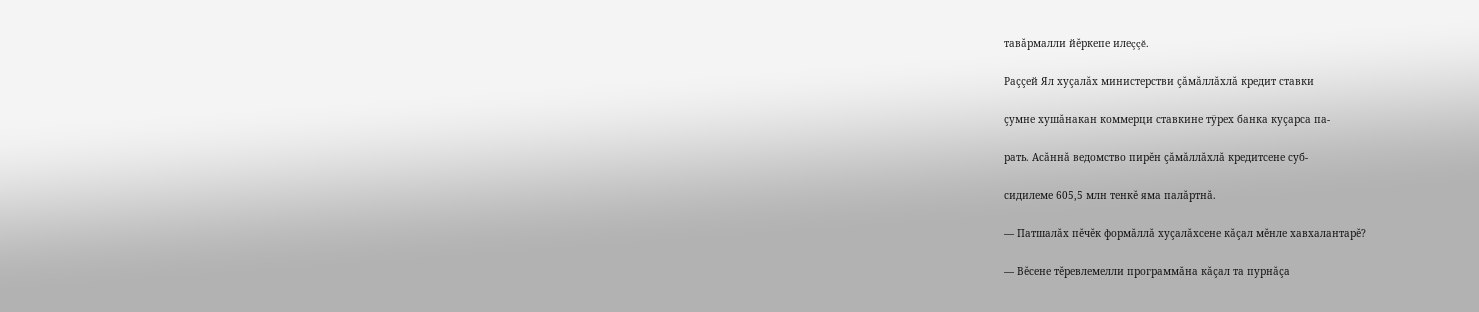тавăрмалли йĕркепе илеççĕ.

Раççей Ял хуçалăх министерстви çăмăллăхлă кредит ставки

çумне хушăнакан коммерци ставкине тÿрех банка куçарса па-

рать. Асăннă ведомство пирĕн çăмăллăхлă кредитсене суб-

сидилеме 605,5 млн тенкĕ яма палăртнă.

— Патшалăх пĕчĕк формăллă хуçалăхсене кăçал мĕнле хавхалантарĕ?

— Вĕсене тĕревлемелли программăна кăçал та пурнăçа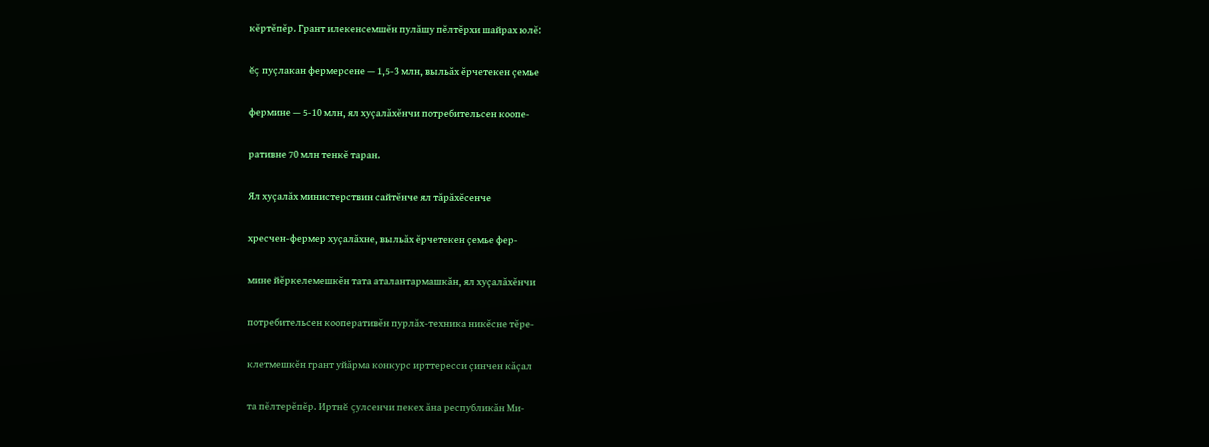кĕртĕпĕр. Грант илекенсемшĕн пулăшу пĕлтĕрхи шайрах юлĕ:

ĕç пуçлакан фермерсене — 1,5-3 млн, выльăх ĕрчетекен çемье

фермине — 5-10 млн, ял хуçалăхĕнчи потребительсен коопе-

ративне 70 млн тенкĕ таран.

Ял хуçалăх министерствин сайтĕнче ял тăрăхĕсенче

хресчен-фермер хуçалăхне, выльăх ĕрчетекен çемье фер-

мине йĕркелемешкĕн тата аталантармашкăн, ял хуçалăхĕнчи

потребительсен кооперативĕн пурлăх-техника никĕсне тĕре-

клетмешкĕн грант уйăрма конкурс ирттересси çинчен кăçал

та пĕлтерĕпĕр. Иртнĕ çулсенчи пекех ăна республикăн Ми-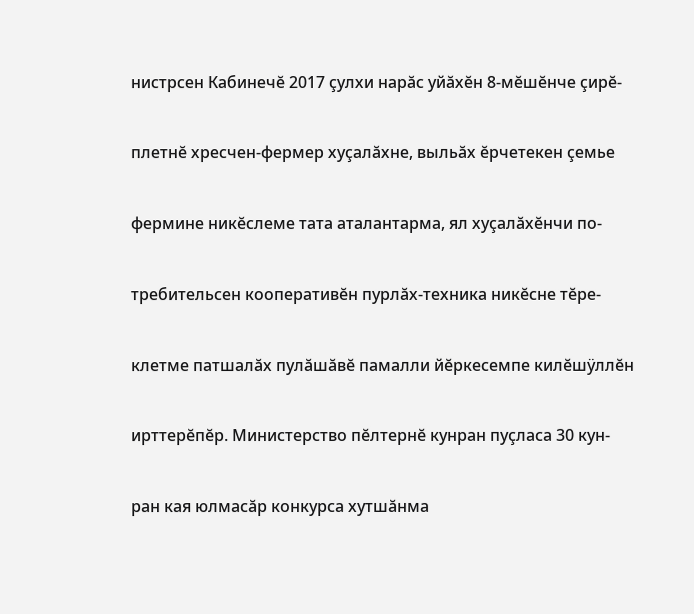нистрсен Кабинечĕ 2017 çулхи нарăс уйăхĕн 8-мĕшĕнче çирĕ-

плетнĕ хресчен-фермер хуçалăхне, выльăх ĕрчетекен çемье

фермине никĕслеме тата аталантарма, ял хуçалăхĕнчи по-

требительсен кооперативĕн пурлăх-техника никĕсне тĕре-

клетме патшалăх пулăшăвĕ памалли йĕркесемпе килĕшÿллĕн

ирттерĕпĕр. Министерство пĕлтернĕ кунран пуçласа 30 кун-

ран кая юлмасăр конкурса хутшăнма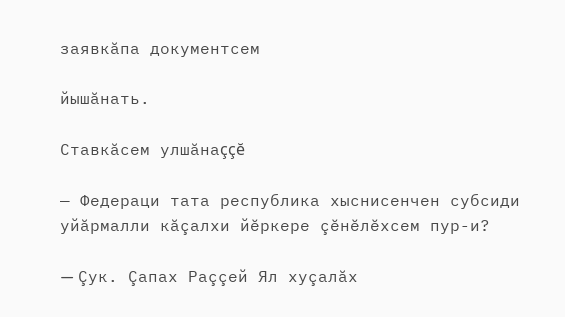заявкăпа документсем

йышăнать.

Ставкăсем улшăнаççĕ

— Федераци тата республика хыснисенчен субсиди уйăрмалли кăçалхи йĕркере çĕнĕлĕхсем пур-и?

— Çук. Çапах Раççей Ял хуçалăх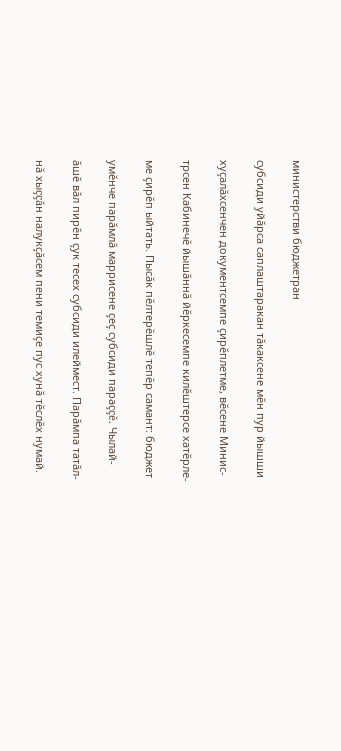министерстви бюджетран

субсиди уйăрса саплаштаракан тăкаксене мĕн пур йышши

хуçалăхсенчен документсемпе çирĕплетме, вĕсене Минис-

трсен Кабинечĕ йышăннă йĕркесемпе килĕштерсе хатĕрле-

ме çирĕп ыйтать. Пысăк пĕлтерĕшлĕ тепĕр самант: бюджет

умĕнче парăмлă маррисене çеç субсиди параççĕ. Чылай-

ăшĕ вăл пирĕн çук тесех субсиди илеймест. Парăмпа татăл-

нă хыççăн налукçăсем пени темиçе пус хунă тĕслĕх нумай.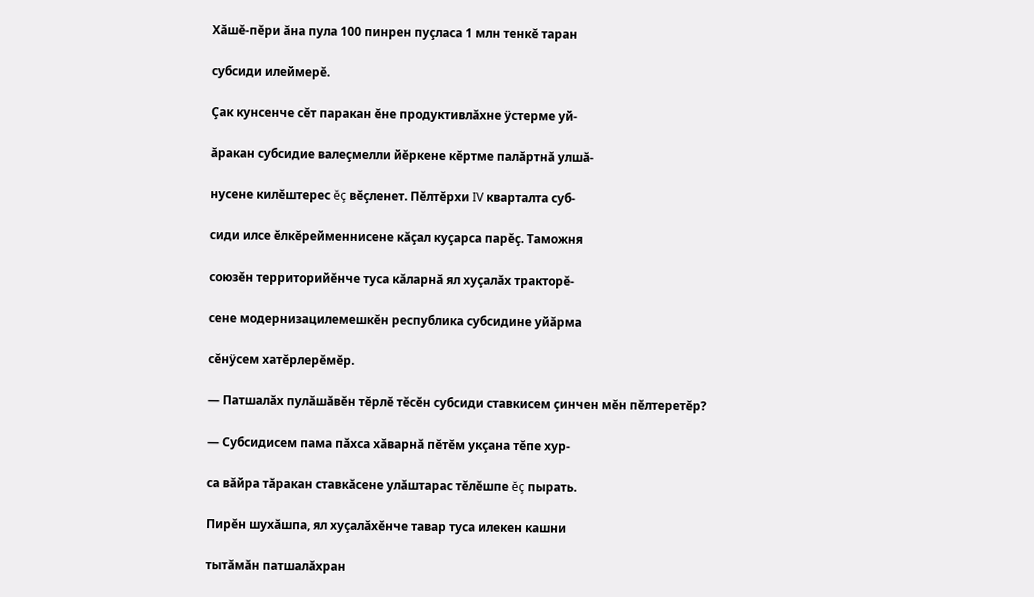Хăшĕ-пĕри ăна пула 100 пинрен пуçласа 1 млн тенкĕ таран

субсиди илеймерĕ.

Çак кунсенче сĕт паракан ĕне продуктивлăхне ÿстерме уй-

ăракан субсидие валеçмелли йĕркене кĕртме палăртнă улшă-

нусене килĕштерес ĕç вĕçленет. Пĕлтĕрхи IV кварталта суб-

сиди илсе ĕлкĕрейменнисене кăçал куçарса парĕç. Таможня

союзĕн территорийĕнче туса кăларнă ял хуçалăх тракторĕ-

сене модернизацилемешкĕн республика субсидине уйăрма

сĕнÿсем хатĕрлерĕмĕр.

— Патшалăх пулăшăвĕн тĕрлĕ тĕсĕн субсиди ставкисем çинчен мĕн пĕлтеретĕр?

— Субсидисем пама пăхса хăварнă пĕтĕм укçана тĕпе хур-

са вăйра тăракан ставкăсене улăштарас тĕлĕшпе ĕç пырать.

Пирĕн шухăшпа, ял хуçалăхĕнче тавар туса илекен кашни

тытăмăн патшалăхран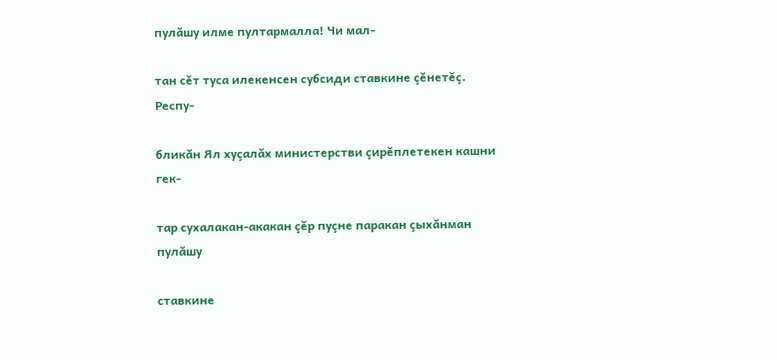пулăшу илме пултармалла! Чи мал-

тан сĕт туса илекенсен субсиди ставкине çĕнетĕç. Респу-

бликăн Ял хуçалăх министерстви çирĕплетекен кашни гек-

тар сухалакан-акакан çĕр пуçне паракан çыхăнман пулăшу

ставкине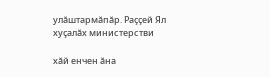улăштармăпăр. Раççей Ял хуçалăх министерстви

хăй енчен ăна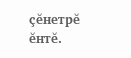çĕнетрĕ ĕнтĕ.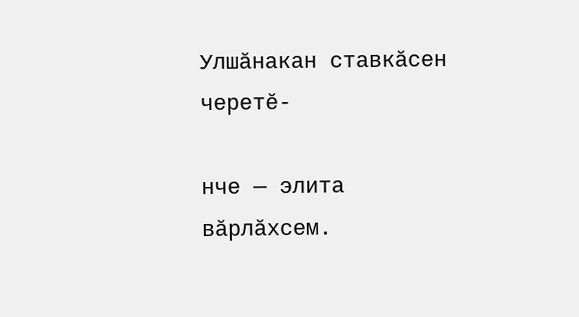Улшăнакан ставкăсен черетĕ-

нче — элита вăрлăхсем.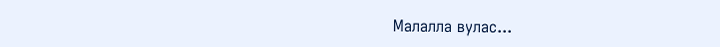Малалла вулас...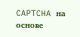CAPTCHA на основе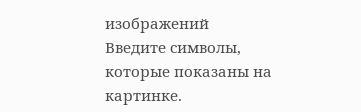изображений
Введите символы, которые показаны на картинке.